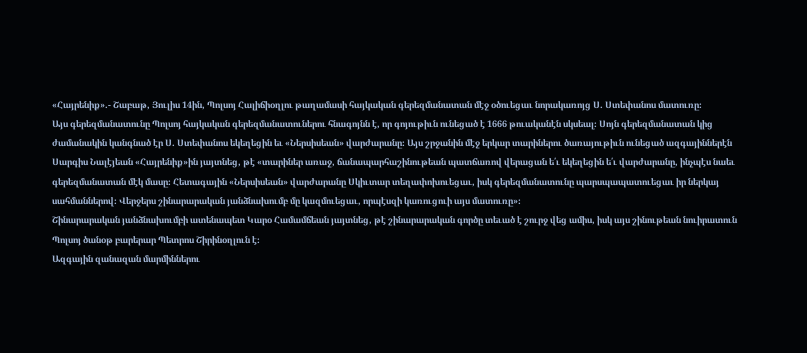«Հայրենիք».- Շաբաթ, Յուլիս 14ին, Պոլսոյ Հալիճիօղլու թաղամասի հայկական գերեզմանատան մէջ օծուեցաւ նորակառոյց Ս. Ստեփանոս մատուռը։
Այս գերեզմանատունը Պոլսոյ հայկական գերեզմանատուներու հնագոյնն է, որ գոյութիւն ունեցած է 1666 թուականէն սկսեալ։ Սոյն գերեզմանատան կից ժամանակին կանգնած էր Ս. Ստեփանոս եկեղեցին եւ «Ներսիսեան» վարժարանը։ Այս շրջանին մէջ երկար տարիներու ծառայութիւն ունեցած ազգայիններէն Սարգիս Նալէյեան «Հայրենիք»ին յայտնեց, թէ «տարիներ առաջ, ճանապարհաշինութեան պատճառով վերացան ե՛ւ եկեղեցին ե՛ւ վարժարանը, ինչպէս նաեւ գերեզմանատան մէկ մասը։ Հետագային «Ներսիսեան» վարժարանը Սկիւտար տեղափոխուեցաւ, իսկ գերեզմանատունը պարսպապատուեցաւ իր ներկայ սահմաններով։ Վերջերս շինարարական յանձնախումբ մը կազմուեցաւ, որպէսզի կառուցուի այս մատուռը»։
Շինարարական յանձնախումբի ատենապետ Կարօ Համամճեան յայտնեց, թէ շինարարական գործը տեւած է շուրջ վեց ամիս, իսկ այս շինութեան նուիրատուն Պոլսոյ ծանօթ բարերար Պետրոս Շիրինօղլուն է։
Ազգային զանազան մարմիններու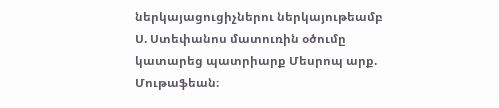ներկայացուցիչներու ներկայութեամբ Ս. Ստեփանոս մատուռին օծումը կատարեց պատրիարք Մեսրոպ արք. Մութաֆեան։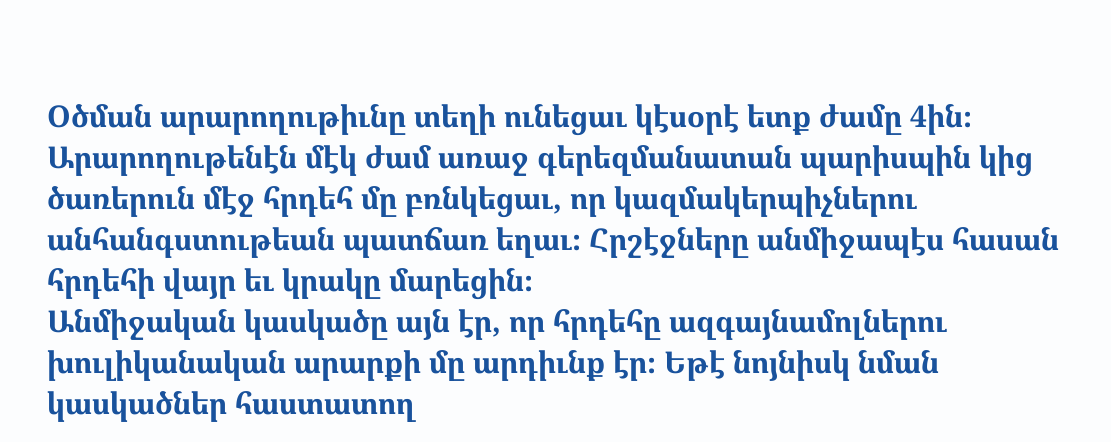Օծման արարողութիւնը տեղի ունեցաւ կէսօրէ ետք ժամը 4ին։ Արարողութենէն մէկ ժամ առաջ գերեզմանատան պարիսպին կից ծառերուն մէջ հրդեհ մը բռնկեցաւ, որ կազմակերպիչներու անհանգստութեան պատճառ եղաւ։ Հրշէջները անմիջապէս հասան հրդեհի վայր եւ կրակը մարեցին։
Անմիջական կասկածը այն էր, որ հրդեհը ազգայնամոլներու խուլիկանական արարքի մը արդիւնք էր։ Եթէ նոյնիսկ նման կասկածներ հաստատող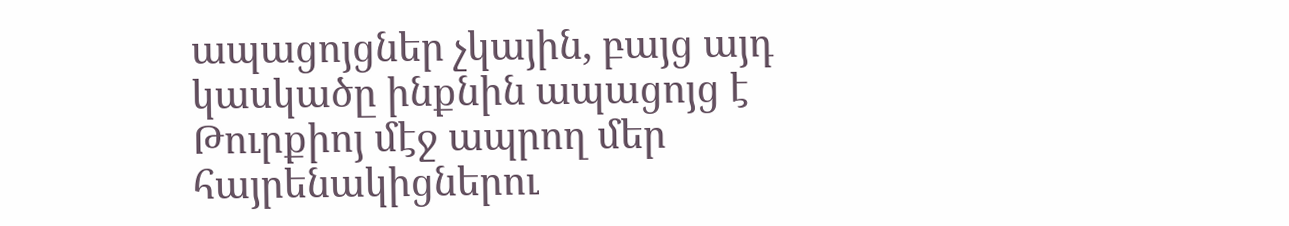ապացոյցներ չկային, բայց այդ կասկածը ինքնին ապացոյց է Թուրքիոյ մէջ ապրող մեր հայրենակիցներու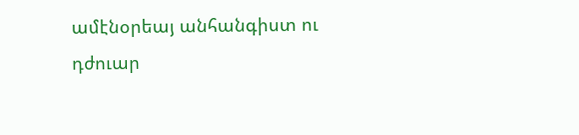ամէնօրեայ անհանգիստ ու դժուար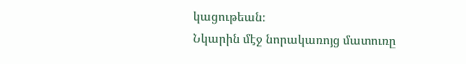կացութեան։
Նկարին մէջ նորակառոյց մատուռը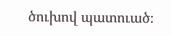ծուխով պատուած։